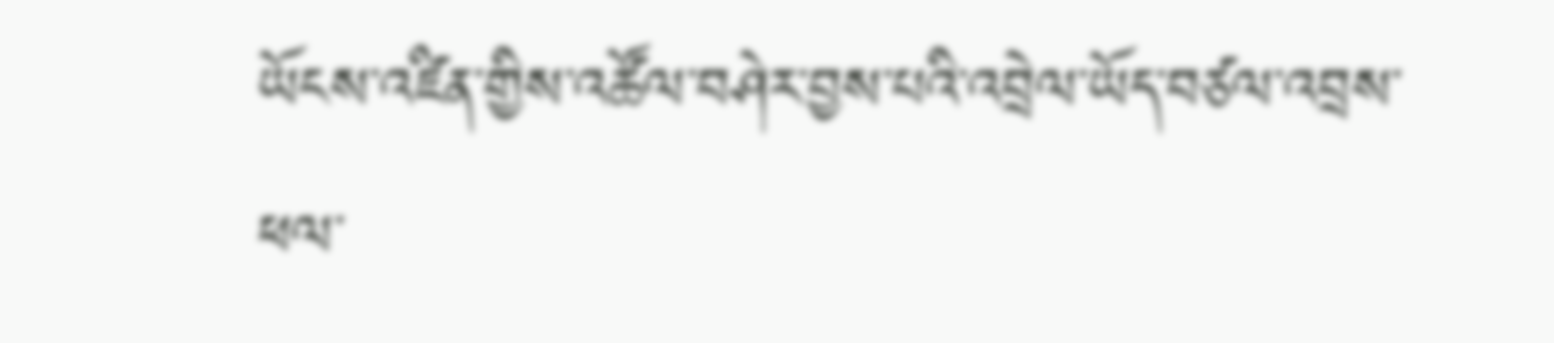ཡོངས་འཛིན་གྱིས་འཚོལ་བཤེར་བྱས་པའི་འབྲེལ་ཡོད་བཙལ་འབྲས་ཕལ་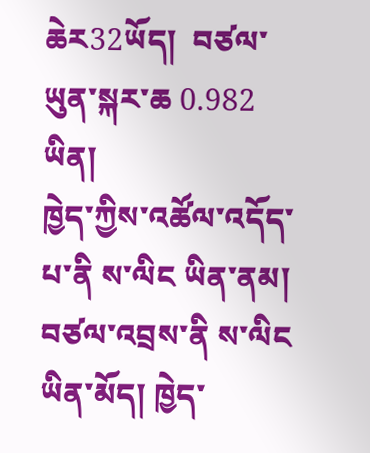ཆེར32ཡོད།  བཙལ་ཡུན་སྐར་ཆ 0.982 ཡིན།
ཁྱེད་ཀྱིས་འཚོལ་འདོད་པ་ནི ས་ལིང ཡིན་ནམ།
བཙལ་འབྲས་ནི ས་ལིང ཡིན་མོད། ཁྱེད་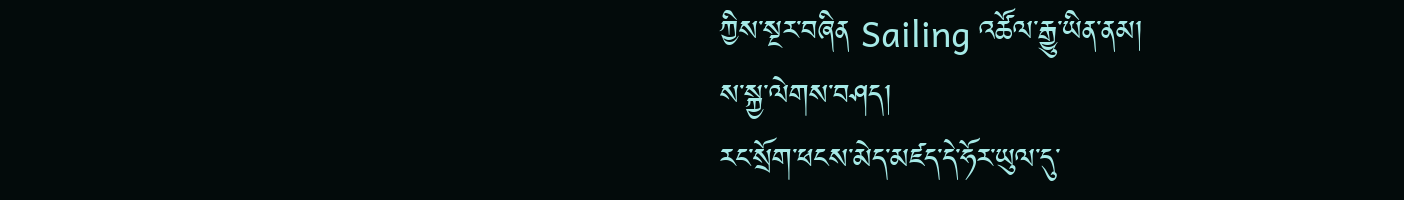ཀྱིས་སྔར་བཞིན Sailing འཚོལ་རྒྱུ་ཡིན་ནམ།
ས་སྐྱ་ལེགས་བཤད།
རང་སྲོག་ཕངས་མེད་མཛད་དེ་ཧོར་ཡུལ་དུ་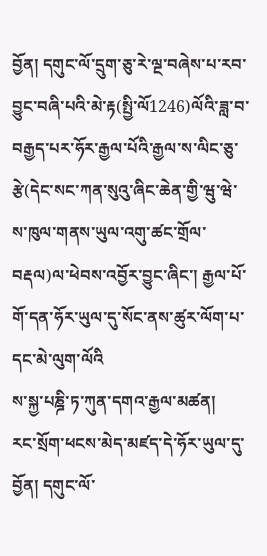བྱོན། དགུང་ལོ་དྲུག་ཅུ་རེ་ལྔ་བཞེས་པ་རབ་བྱུང་བཞི་པའི་མེ་རྟ(སྤྱི་ལོ1246)ལོའི་ཟླ་བ་བརྒྱད་པར་ཧོར་རྒྱལ་པོའི་རྒྱལ་ས་ལིང་ཅུ་རྩེ(དེང་སང་ཀན་སུའུ་ཞིང་ཆེན་གྱི་ཝུ་ཝེ་ས་ཁུལ་གནས་ཡུལ་འགུ་ཚང་གྲོལ་བརྡལ)ལ་ཕེབས་འབྱོར་བྱུང་ཞིང་། རྒྱལ་པོ་གོ་དན་ཧོར་ཡུལ་དུ་སོང་ནས་ཚུར་ལོག་པ་དང་མེ་ལུག་ལོའི
ས་སྐྱ་པཎྜི་ཏ་ཀུན་དགའ་རྒྱལ་མཚན།
རང་སྲོག་ཕངས་མེད་མཛད་དེ་ཧོར་ཡུལ་དུ་བྱོན། དགུང་ལོ་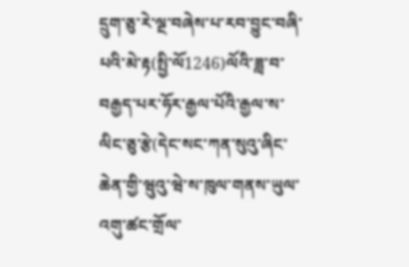དྲུག་ཅུ་རེ་ལྔ་བཞེས་པ་རབ་བྱུང་བཞི་པའི་མེ་རྟ(སྤྱི་ལོ1246)ལོའི་ཟླ་བ་བརྒྱད་པར་ཧོར་རྒྱལ་པོའི་རྒྱལ་ས་ལིང་ཅུ་རྩེ(དེང་སང་ཀན་སུའུ་ཞིང་ཆེན་གྱི་ཝུའུ་ཝེ་ས་ཁུལ་གནས་ཡུལ་འགུ་ཚང་གྲོལ་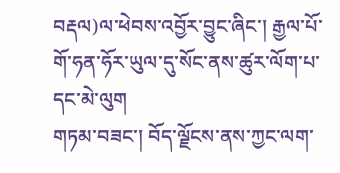བརྡལ)ལ་ཕེབས་འབྱོར་བྱུང་ཞིང་། རྒྱལ་པོ་གོ་ཧན་ཧོར་ཡུལ་དུ་སོང་ནས་ཚུར་ལོག་པ་དང་མེ་ལུག
གཏམ་བཟང་། བོད་ལྗོངས་ནས་ཀྱང་ལག་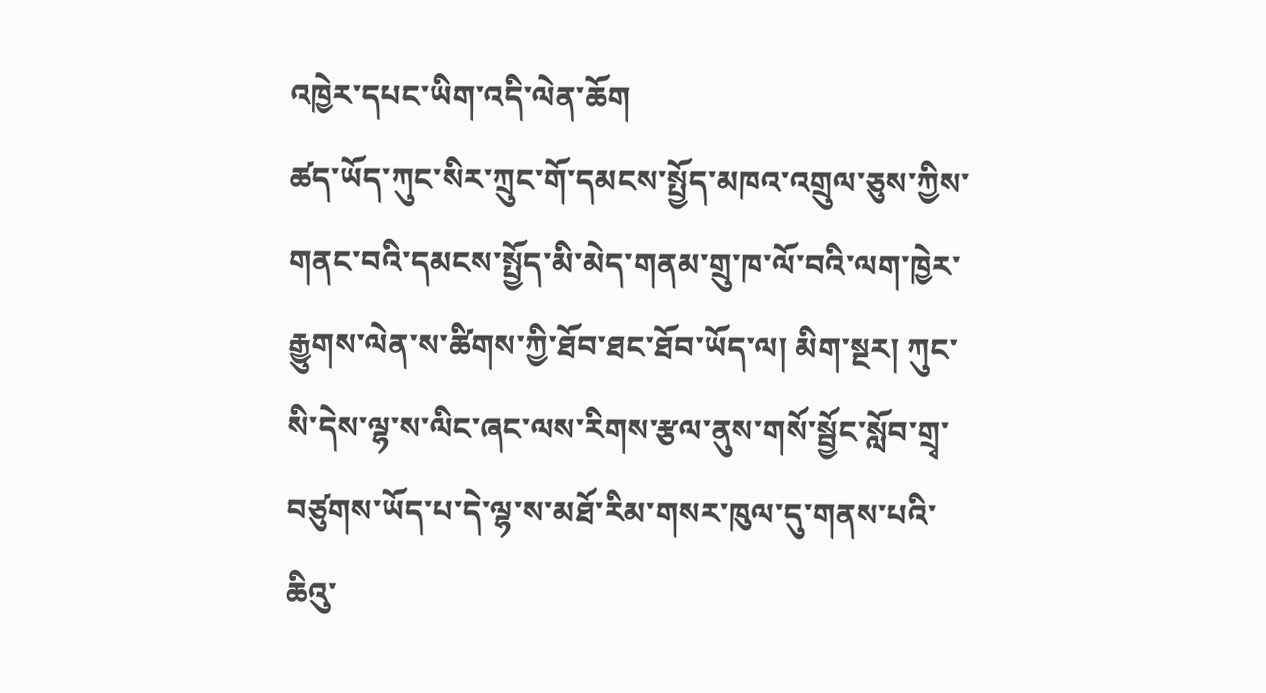འཁྱེར་དཔང་ཡིག་འདི་ལེན་ཆོག
ཚད་ཡོད་ཀུང་སིར་ཀྲུང་གོ་དམངས་སྤྱོད་མཁའ་འགྲུལ་ཅུས་ཀྱིས་གནང་བའི་དམངས་སྤྱོད་མི་མེད་གནམ་གྲུ་ཁ་ལོ་བའི་ལག་ཁྱེར་རྒྱུགས་ལེན་ས་ཚིགས་ཀྱི་ཐོབ་ཐང་ཐོབ་ཡོད་ལ། མིག་སྔར། ཀུང་སི་དེས་ལྷ་ས་ལིང་ཞང་ལས་རིགས་རྩལ་ནུས་གསོ་སྦྱོང་སློབ་གྲྭ་བཙུགས་ཡོད་པ་དེ་ལྷ་ས་མཐོ་རིམ་གསར་ཁུལ་དུ་གནས་པའི་ཆིའུ་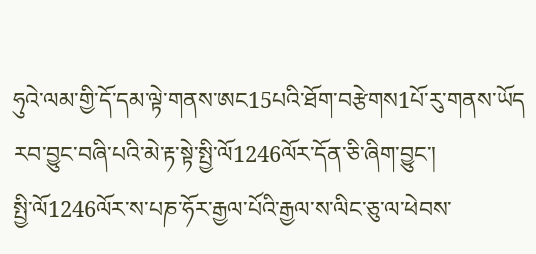ཧུའེ་ལམ་གྱི་དོ་དམ་ལྟེ་གནས་ཨང15པའི་ཐོག་བརྩེགས1པོ་རུ་གནས་ཡོད
རབ་བྱུང་བཞི་པའི་མེ་རྟ་སྟེ་སྤྱི་ལོ1246ལོར་དོན་ཅི་ཞིག་བྱུང་།
སྤྱི་ལོ1246ལོར་ས་པཎ་ཧོར་རྒྱལ་པོའི་རྒྱལ་ས་ལིང་ཅུ་ལ་ཕེབས་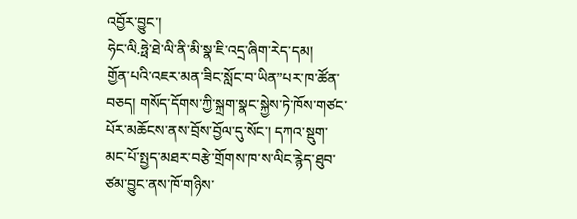འབྱོར་བྱུང་།
ཧེང་ལི.ཧྥེ་ཐེ་ལི་ནི་མི་སྣ་ཇི་འདྲ་ཞིག་རེད་དམ།
གྱོན་པའི་འཇར་མན་ཟིང་སློང་བ་ཡིན”པར་ཁ་ཚོན་བཅད། གསོད་དོགས་ཀྱི་སྐྲག་སྣང་སྐྱེས་ཏེ་ཁོས་གཙང་པོར་མཆོངས་ནས་བྲོས་བྱོལ་དུ་སོང་། དཀའ་སྡུག་མང་པོ་སྤྱད་མཐར་བརྩེ་གྲོགས་ཁ་ས་ལིང་རྙེད་ཐུབ་ཙམ་བྱུང་ནས་ཁོ་གཉིས་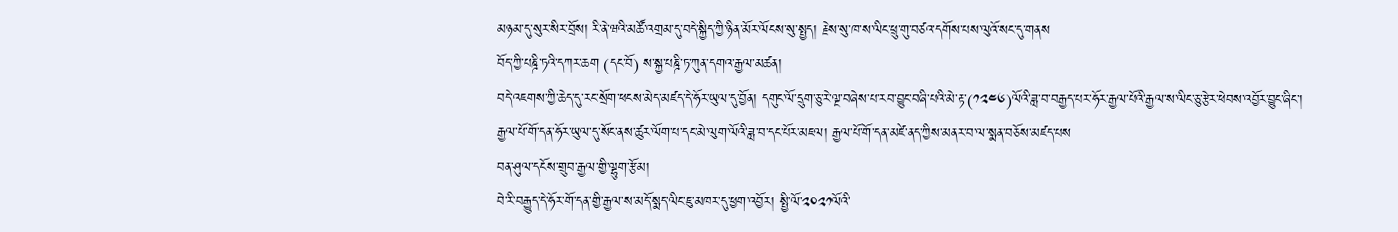མཉམ་དུ་སུར་སིར་བྲོས། རི་ནེ་ཝའི་མཚོ་འགྲམ་དུ་བདེ་སྐྱིད་ཀྱི་ཉིན་མོར་ལོངས་སུ་སྤྱད། རྗེས་སུ་ཁ་ས་ལིང་ཕྲུ་གུ་བཙའ་དགོས་པས་ལུའོ་སང་དུ་གནས
བོད་ཀྱི་པཎྜི་ཏའི་དཀར་ཆག (དང་བོ) ས་སྐྱ་པཎྜི་ཏ་ཀུན་དགའ་རྒྱལ་མཚན།
བདེ་འཇགས་ཀྱི་ཆེད་དུ་རང་སྲོག་ཕངས་མེད་མཛད་དེ་ཧོར་ཡུལ་དུ་བྱོན། དགུང་ལོ་དྲུག་ཅུ་རེ་ལྔ་བཞེས་པ་རབ་བྱུང་བཞི་པའི་མེ་རྟ་(༡༢༤༦)ལོའི་ཟླ་བ་བརྒྱད་པར་ཧོར་རྒྱལ་པོའི་རྒྱལ་ས་ལིང་ཅུ་རྩེར་ཕེབས་འབྱོར་བྱུང་ཞིང་། རྒྱལ་པོ་གོ་དན་ཧོར་ཡུལ་དུ་སོང་ནས་ཚུར་ལོག་པ་དང་མེ་ལུག་ལོའི་ཟླ་བ་དང་པོར་མཇལ། རྒྱལ་པོ་གོ་དན་མཛེ་ནད་ཀྱིས་མནར་བ་ལ་སྨན་བཅོས་མཛད་པས
བན་ཤུལ་དངོས་གྲུབ་རྒྱལ་གྱི་ལྷུག་རྩོམ།
བེ་རི་བརྒྱུད་དེ་ཧོར་གོ་དན་གྱི་རྒྱལ་ས་མདོ་སྨད་ལིང་ཇུ་མཁར་དུ་ཕྱག་འབྱོར། སྤྱི་ལོ་༢༠༢༡ལོའི་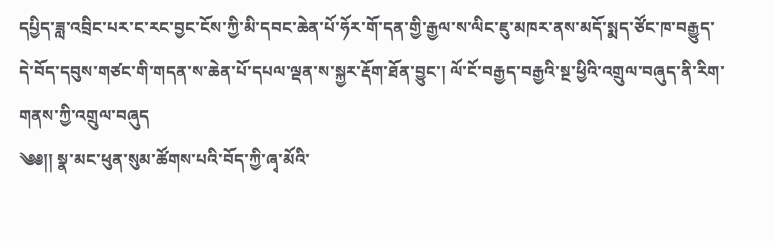དཔྱིད་ཟླ་འབྲིང་པར་ང་རང་བྱང་ངོས་ཀྱི་མི་དབང་ཆེན་པོ་ཧོར་གོ་དན་གྱི་རྒྱལ་ས་ལིང་ཇུ་མཁར་ནས་མདོ་སྨད་ཙོང་ཁ་བརྒྱུད་དེ་བོད་དབུས་གཙང་གི་གདན་ས་ཆེན་པོ་དཔལ་ལྡན་ས་སྐྱར་རྡོག་ཐོན་བྱུང་། ལོ་ངོ་བརྒྱད་བརྒྱའི་སྔ་ཕྱིའི་འགྲུལ་བཞུད་ནི་རིག་གནས་ཀྱི་འགྲུལ་བཞུད
༄༅།། སྣ་མང་ཕུན་སུམ་ཚོགས་པའི་བོད་ཀྱི་ཞྭ་མོའི་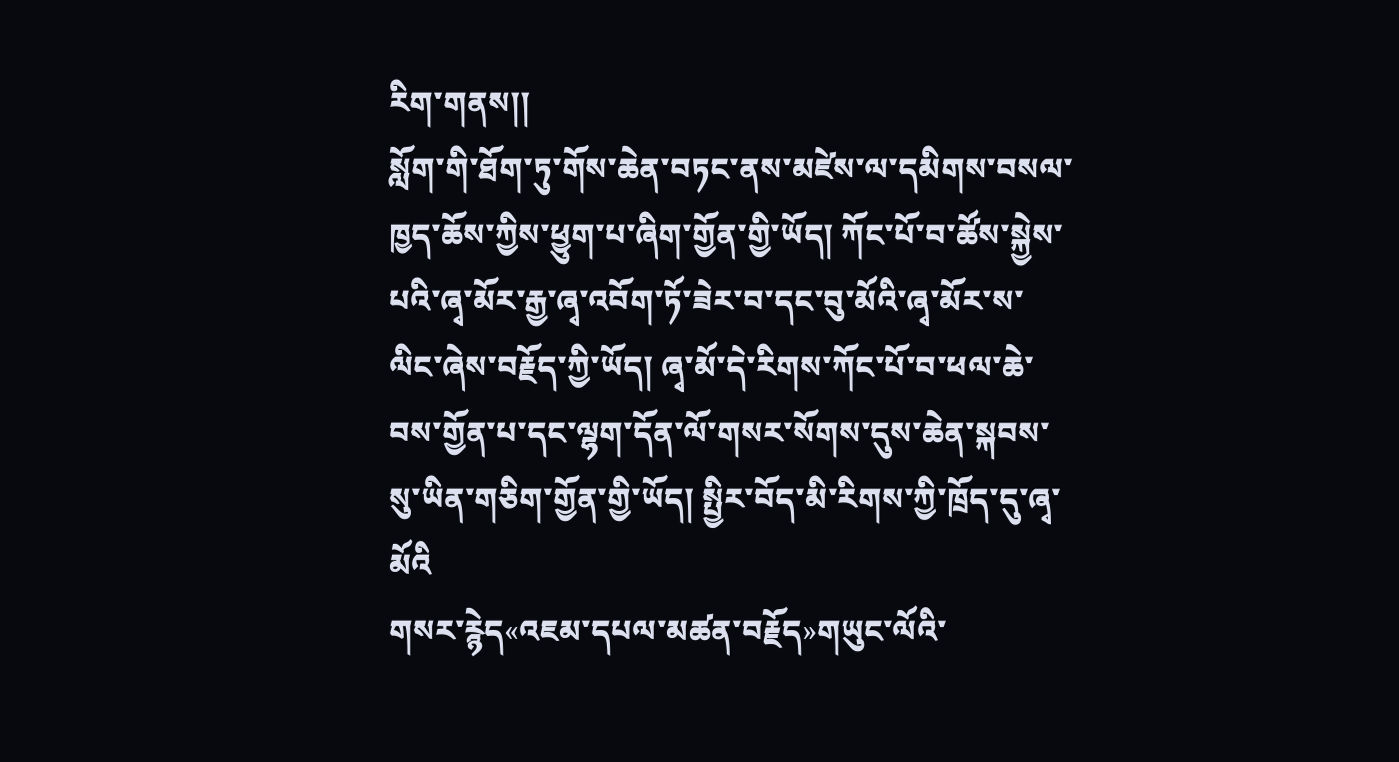རིག་གནས།།
སློག་གི་ཐོག་ཏུ་གོས་ཆེན་བཏང་ནས་མཛེས་ལ་དམིགས་བསལ་ཁྱད་ཆོས་ཀྱིས་ཕྱུག་པ་ཞིག་གྱོན་གྱི་ཡོད། ཀོང་པོ་བ་ཚོས་སྐྱེས་པའི་ཞྭ་མོར་རྒྱ་ཞྭ་འབོག་ཏོ་ཟེར་བ་དང་བུ་མོའི་ཞྭ་མོར་ས་ལིང་ཞེས་བརྗོད་ཀྱི་ཡོད། ཞྭ་མོ་དེ་རིགས་ཀོང་པོ་བ་ཕལ་ཆེ་བས་གྱོན་པ་དང་ལྷག་དོན་ལོ་གསར་སོགས་དུས་ཆེན་སྐབས་སུ་ཡིན་གཅིག་གྱོན་གྱི་ཡོད། སྤྱིར་བོད་མི་རིགས་ཀྱི་ཁྲོད་དུ་ཞྭ་མོའི
གསར་རྙེད«འཇམ་དཔལ་མཚན་བརྗོད»གཡུང་ལོའི་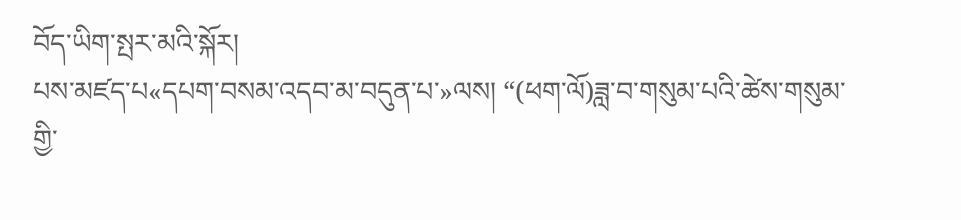བོད་ཡིག་སྤར་མའི་སྐོར།
པས་མཛད་པ«དཔག་བསམ་འདབ་མ་བདུན་པ་»ལས། “(ཕག་ལོ)ཟླ་བ་གསུམ་པའི་ཚེས་གསུམ་གྱི་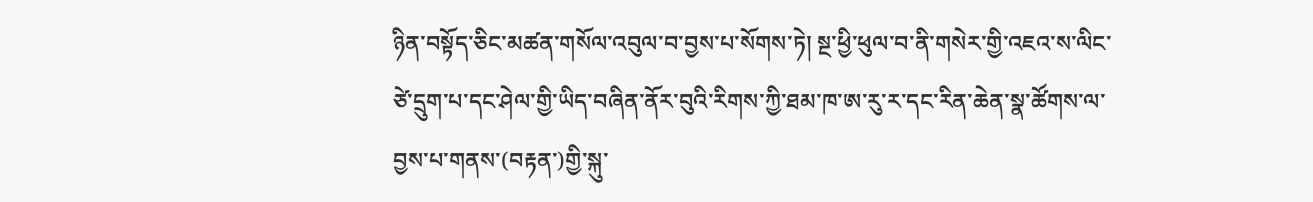ཉིན་བསྟོད་ཅིང་མཚན་གསོལ་འབུལ་བ་བྱས་པ་སོགས་ཏེ། སྔ་ཕྱི་ཕུལ་བ་ནི་གསེར་གྱི་འཇའ་ས་ལིང་ཙེ་དྲུག་པ་དང་ཤེལ་གྱི་ཡིད་བཞིན་ནོར་བུའི་རིགས་ཀྱི་ཐམ་ཁ་ཨ་རུ་ར་དང་རིན་ཆེན་སྣ་ཚོགས་ལ་བྱས་པ་གནས་(བརྟན་)གྱི་སྐུ་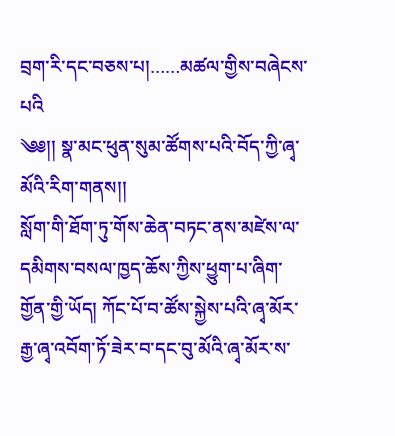བྲག་རི་དང་བཅས་པ།……མཚལ་གྱིས་བཞེངས་པའི
༄༅།། སྣ་མང་ཕུན་སུམ་ཚོགས་པའི་བོད་ཀྱི་ཞྭ་མོའི་རིག་གནས།།
སློག་གི་ཐོག་ཏུ་གོས་ཆེན་བཏང་ནས་མཛེས་ལ་དམིགས་བསལ་ཁྱད་ཆོས་ཀྱིས་ཕྱུག་པ་ཞིག་གྱོན་གྱི་ཡོད། ཀོང་པོ་བ་ཚོས་སྐྱེས་པའི་ཞྭ་མོར་རྒྱ་ཞྭ་འབོག་ཏོ་ཟེར་བ་དང་བུ་མོའི་ཞྭ་མོར་ས་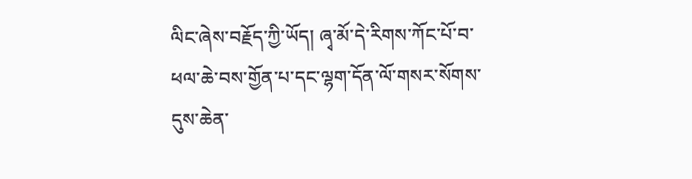ལིང་ཞེས་བརྗོད་ཀྱི་ཡོད། ཞྭ་མོ་དེ་རིགས་ཀོང་པོ་བ་ཕལ་ཆེ་བས་གྱོན་པ་དང་ལྷག་དོན་ལོ་གསར་སོགས་དུས་ཆེན་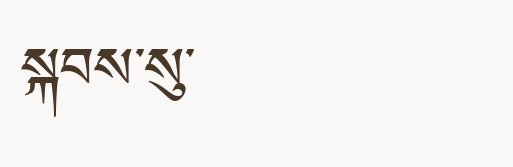སྐབས་སུ་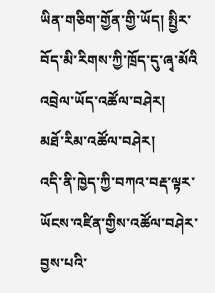ཡིན་གཅིག་གྱོན་གྱི་ཡོད། སྤྱིར་བོད་མི་རིགས་ཀྱི་ཁྲོད་དུ་ཞྭ་མོའི
འབྲེལ་ཡོད་འཚོལ་བཤེར།
མཐོ་རིམ་འཚོལ་བཤེར།
འདི་ནི་ཁྱེད་ཀྱི་བཀའ་བརྡ་ལྟར་ཡོངས་འཛིན་གྱིས་འཚོལ་བཤེར་བྱས་པའི་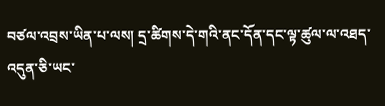བཙལ་འབྲས་ཡིན་པ་ལས། དྲ་ཚིགས་དེ་གའི་ནང་དོན་དང་ལྟ་ཚུལ་ལ་འཐད་འདུན་ཅི་ཡང་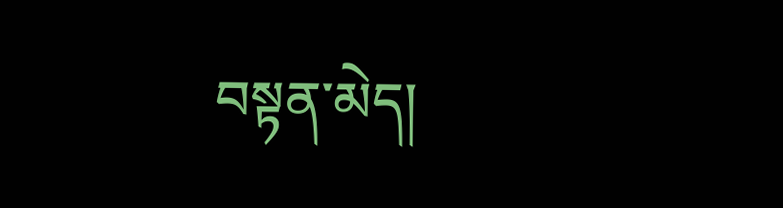བསྟན་མེད།